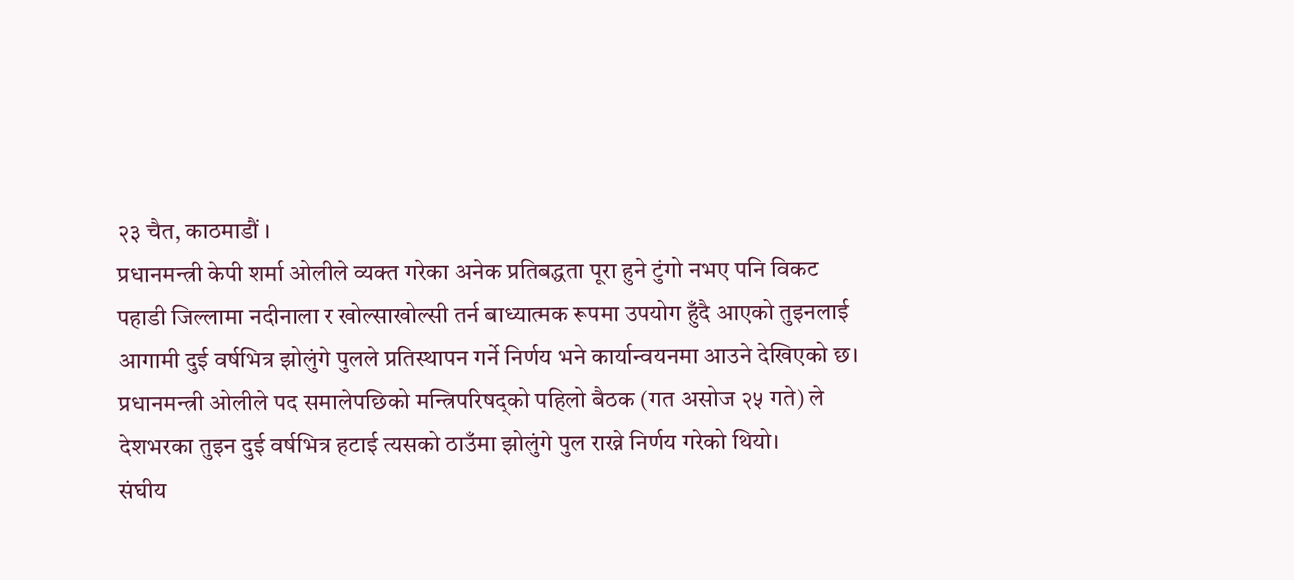२३ चैत, काठमाडौं ।
प्रधानमन्त्री केपी शर्मा ओलीले व्यक्त गरेका अनेक प्रतिबद्धता पूरा हुने टुंगो नभए पनि विकट पहाडी जिल्लामा नदीनाला र खोल्साखोल्सी तर्न बाध्यात्मक रूपमा उपयोग हुँदै आएको तुइनलाई आगामी दुई वर्षभित्र झोलुंगे पुलले प्रतिस्थापन गर्ने निर्णय भने कार्यान्वयनमा आउने देखिएको छ।
प्रधानमन्त्री ओलीले पद समालेपछिको मन्त्रिपरिषद्को पहिलो बैठक (गत असोज २५ गते) ले देशभरका तुइन दुई वर्षभित्र हटाई त्यसको ठाउँमा झोलुंगे पुल राख्ने निर्णय गरेको थियो।
संघीय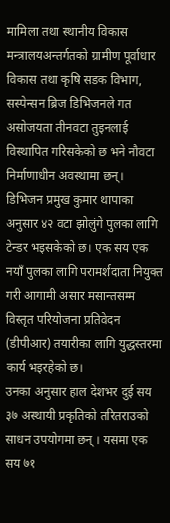मामिला तथा स्थानीय विकास मन्त्रालयअन्तर्गतको ग्रामीण पूर्वाधार विकास तथा कृषि सडक विभाग, सस्पेन्सन ब्रिज डिभिजनले गत असोजयता तीनवटा तुइनलाई विस्थापित गरिसकेको छ भने नौवटा निर्माणाधीन अवस्थामा छन्।
डिभिजन प्रमुख कुमार थापाका अनुसार ४२ वटा झोलुंगे पुलका लागि टेन्डर भइसकेको छ। एक सय एक नयाँ पुलका लागि परामर्शदाता नियुक्त गरी आगामी असार मसान्तसम्म विस्तृत परियोजना प्रतिवेदन (डीपीआर) तयारीका लागि युद्धस्तरमा कार्य भइरहेको छ।
उनका अनुसार हाल देशभर दुई सय ३७ अस्थायी प्रकृतिको तरितराउको साधन उपयोगमा छन् । यसमा एक सय ७१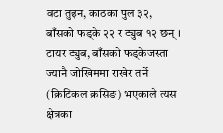वटा तुइन, काठका पुल ३२, बाँसको फड्के २२ र ट्युब १२ छन् ।
टायर ट्युब, बाँसको फड्केजस्ता ज्यानै जोखिममा राखेर तर्ने (क्रिटिकल क्रसिङ) भएकाले त्यस क्षेत्रका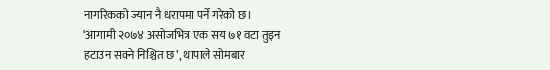नागरिकको ज्यान नै धरापमा पर्ने गरेको छ।
‘आगामी २०७४ असोजभित्र एक सय ७१ वटा तुइन हटाउन सक्ने निश्चित छ’, थापाले सोमबार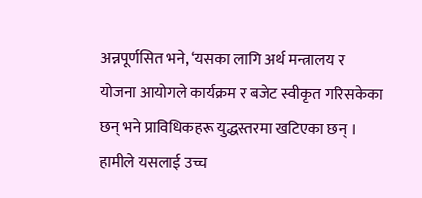अन्नपूर्णसित भने, ‘यसका लागि अर्थ मन्त्रालय र योजना आयोगले कार्यक्रम र बजेट स्वीकृत गरिसकेका छन् भने प्राविधिकहरू युद्धस्तरमा खटिएका छन् । हामीले यसलाई उच्च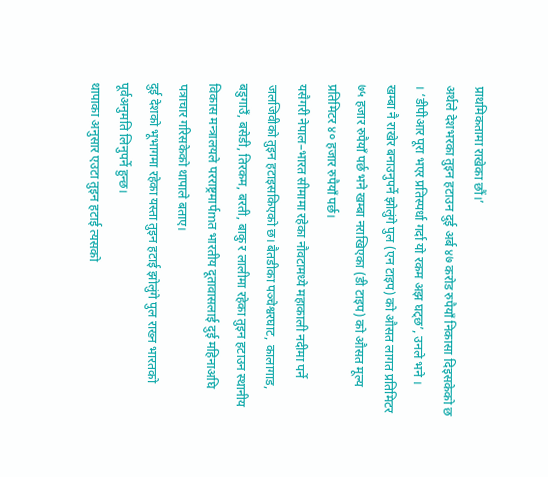प्राथमिकतामा राखेका छौं।’
अर्थले देशभरका तुइन हटाउन दुई अर्ब ४७ करोड रुपैयाँ निकासा दिइसकेको छ । ‘डीपीआर पूरा भएर प्रतिस्पर्धा गर्दा यो रकम अझ घट्छ’, उनले भने ।
खम्बा नै राखेर बनाउनुपर्ने झोलुंगे पुल (एन टाइप) को औसत लागत प्रतिमिटर ७५ हजार रुपैयाँ पर्छ भने खम्बा नराखिएका (डी टाइप) को औसत मूल्य प्रतिमिटर ४० हजार रुपैयाँ पर्छ।
यसैगरी नेपाल–भारत सीमामा रहेका नौवटामध्ये महाकाली नदीमा पर्ने जलजिवीको तुइन हटाइसकिएको छ। बैतडीका पञ्चेश्वरघाट, कालागाड, बडुगाउँ, बसेडी, तिरकम, बरती, बाकु र लालीमा रहेका तुइन हटाउन स्थानीय विकास मन्त्रालयले परराष्ट्रमार्पmत भारतीय दूतावासलाई दुई महिनाअघि पत्राचार गरिसकेको थापाले बताए।
दुई देशको भूभागमा रहेका यस्ता तुइन हटाई झोलुंगे पुल राख्न भारतको पूर्वअनुमति लिनुपर्ने हुन्छ।
थापाका अनुसार एउटा तुइन हटाई त्यसको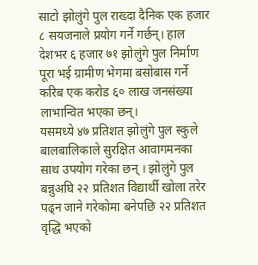साटो झोलुंगे पुल राख्दा दैनिक एक हजार ८ सयजनाले प्रयोग गर्ने गर्छन्। हाल देशभर ६ हजार ७१ झोलुंगे पुल निर्माण पूरा भई ग्रामीण भेगमा बसोबास गर्ने करिब एक करोड ६० लाख जनसंख्या लाभान्वित भएका छन्।
यसमध्ये ४७ प्रतिशत झोलुंगे पुल स्कुले बालबालिकाले सुरक्षित आवागमनका साथ उपयोग गरेका छन् । झोलुंगे पुल बन्नुअघि २२ प्रतिशत विद्यार्थी खोला तरेर पढ्न जाने गरेकोमा बनेपछि २२ प्रतिशत वृद्धि भएको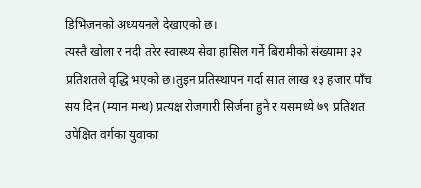डिभिजनको अध्ययनले देखाएको छ।
त्यस्तै खोला र नदी तरेर स्वास्थ्य सेवा हासिल गर्ने बिरामीको संख्यामा ३२ प्रतिशतले वृद्धि भएको छ।तुइन प्रतिस्थापन गर्दा सात लाख १३ हजार पाँच सय दिन (म्यान मन्थ) प्रत्यक्ष रोजगारी सिर्जना हुने र यसमध्ये ७९ प्रतिशत उपेक्षित वर्गका युवाका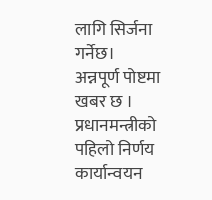लागि सिर्जना गर्नेछ। अन्नपूर्ण पोष्टमा खबर छ ।
प्रधानमन्त्रीको पहिलो निर्णय कार्यान्वयन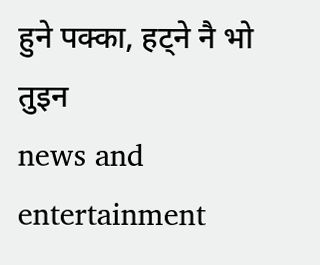हुने पक्का, हट्ने नै भो तुइन
news and entertainment